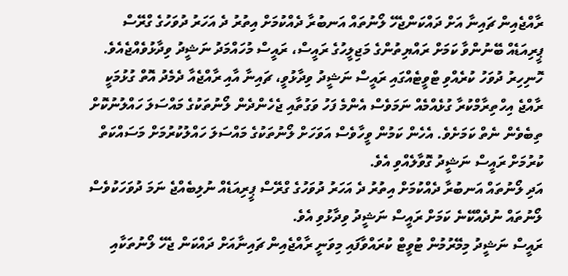ރާއްޖެއިން ޗައިނާ އަށް ދައްކަންޖެހޭ ލޯނުތައް އަނބުރާ ދެއްކުމަށް އިތުރު ދެ އަހަރު ދުވަހުގެ ގްރޭސް ޕީރިއަޑެއް ބޭނުންވާ ކަމަށް ރައްޔިތުންގެ މަޖިލީހުގެ ރައީސް، ރައީސް މުހައްމަދު ނަޝީދު ވިދާޅުވެއްޖެއެވެ.
ހޮނިހިރު ދުވަހު ކުރެއްވި ޓްވީޓެއްގައި ރައީސް ނަޝީދު ވިދާޅުވީ، ޗައިނާ އާއި ރާއްޖެއާ ދެމެދު އޮތް ގުޅުމަކީ ރާއްޖެ އިހްތިރާމްކުރާ ގުޅެއްމެއް ނަމަވެސް އެންމެ ފަހު ވަގުތާއި ޖެހެންދެން ލޯނުތަކުގެ މައްސަލަ ހައްލުނުކޮށް ތިބެވެން ނެތް ކަމަށެވެ. އެހެން ކަމުން ވީހާވެސް އަވަހަށް ލޯނުތަކުގެ މައްސަލަ ހައްލުކުރުމަށް މަސައްކަތް ކުރުމަށް ރައީސް ނަޝީދު ގޮވާލެއްވި އެވެ.
އަދި ލޯނުތައް އަނބުރާ ދެއްކުމަށް އިތުރު ދެ އަހަރު ދުވަހުގެ ގްރޭސް ޕީރިއަޑެއް ނުލިބެއްޖެ ނަމަ ދުވަހަކުވެސް ލޯނުތައް ނުދެއްކޭނެ ކަމަށް ރައީސް ނަޝީދު ވިދާޅުވި އެވެ.
ރައީސް ނަޝީދު މިމޭރުމުން ޓުވީޓް ކުރައްވާފައި މިވަނީ ރާއްޖެއިން ޗައިނާއަށް ދައްކަން ޖެހޭ ލޯނުތަކާއި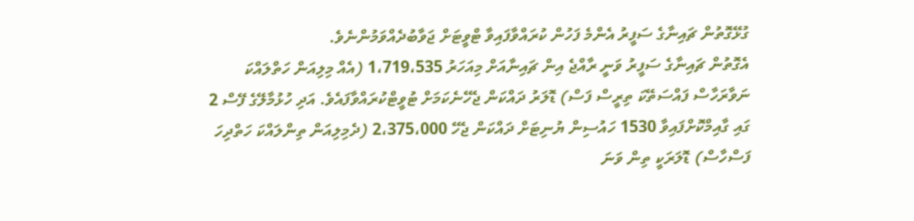ގުޅޭގޮތުން ޗައިނާގެ ސަފީރު އެންމެ ފަހުން ކުރައްވާފައިވާ ޓްވީޓަށް ޖަވާބުދެއްވަމުންނެވެ.
އެގޮތުން ޗައިނާގެ ސަފީރު ވަނީ ރާއްޖެ އިން ޗައިނާއަށް މިއަހަރު 1،719،535 (އެއް މިލިއަން ހަތްލައްކަ ނަވާރަހާސް ފައްސަތޭކަ ތިރީސް ފަސް) ޑޮލަރު ދައްކަން ޖެހޭނެކަމަށް ޓުވީޓްކުރައްވާފައެވެ. އަދި ހުޅުމާލޭގެ ފޭސް 2 ގައި ގާއިމްކޮށްފައިވާ 1530 ހައުސިން ޔުނިޓަށް ދައްކަން ޖެހޭ 2،375،000 (ދެމިލިއަން ތިންލައްކަ ހަތްދިހަ ފަސްހާސް) ޑޮލަރަކީ ތިން ވަނަ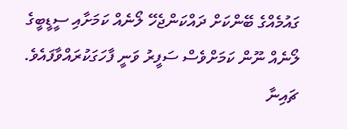ގައުމެއްގެ ބޭންކަށް ދައްކަންޖެހޭ ލޯނެއް ކަމަށާއި ސީޑީބީގެ ލޯނެއް ނޫން ކަމަށްވެސް ސަފީރު ވަނީ ފާހަގަކުރައްވާފައެވެ.
ޗައިނާ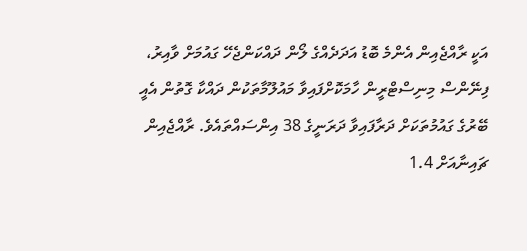އަކީ ރާއްޖެއިން އެންމެ ބޮޑު އަދަދެއްގެ ލޯން ދައްކަންޖެހޭ ގައުމަށް ވާއިރު، ފިނޭންސް މިނިސްޓްރީން ހާމަކޮށްފައިވާ މައުލޫމާތަކުން ދައްކާ ގޮތުން އެއީ ބޭރުގެ ގައުމުތަކަށް ދަރާފައިވާ ދަރަނީގެ 38 އިންސައްތައެވެ. ރާއްޖެއިން ޗައިނާއަށް 1.4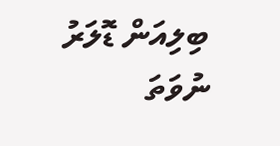ބިލިއަން ޑޮލަރު ނުވަތަ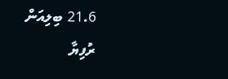21.6 ބިލިއަން ރުފިޔާ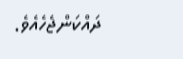ދައްކަންޖެހެއެވެ.